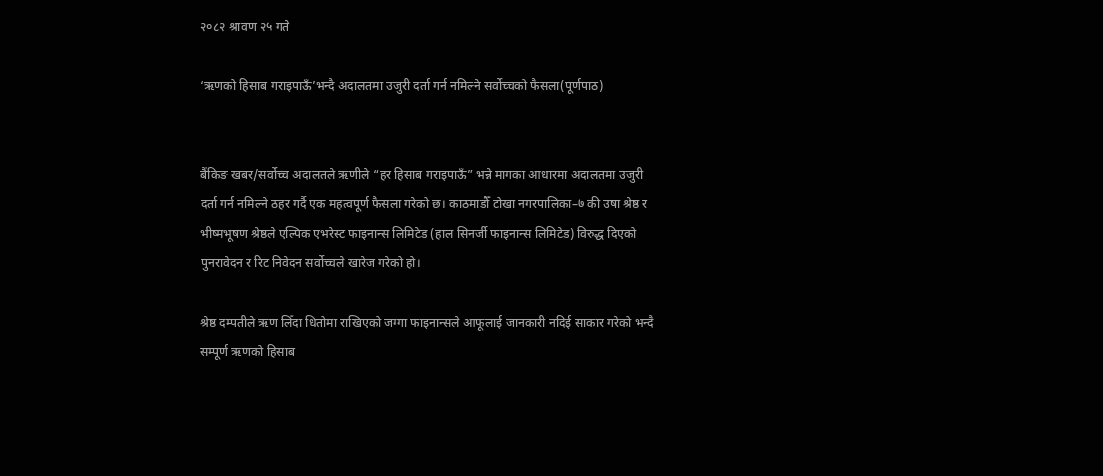२०८२ श्रावण २५ गते

‘ऋणको हिसाब गराइपाऊँ’भन्दै अदालतमा उजुरी दर्ता गर्न नमिल्ने सर्वोच्चको फैसला(पूर्णपाठ)


बैंकिङ खबर/सर्वोच्च अदालतले ऋणीले “हर हिसाब गराइपाऊँ” भन्ने मागका आधारमा अदालतमा उजुरी दर्ता गर्न नमिल्ने ठहर गर्दै एक महत्वपूर्ण फैसला गरेको छ। काठमाडौँ टोखा नगरपालिका–७ की उषा श्रेष्ठ र भीष्मभूषण श्रेष्ठले एल्पिक एभरेस्ट फाइनान्स लिमिटेड (हाल सिनर्जी फाइनान्स लिमिटेड) विरुद्ध दिएको पुनरावेदन र रिट निवेदन सर्वोच्चले खारेज गरेको हो।

श्रेष्ठ दम्पतीले ऋण लिँदा धितोमा राखिएको जग्गा फाइनान्सले आफूलाई जानकारी नदिई साकार गरेको भन्दै सम्पूर्ण ऋणको हिसाब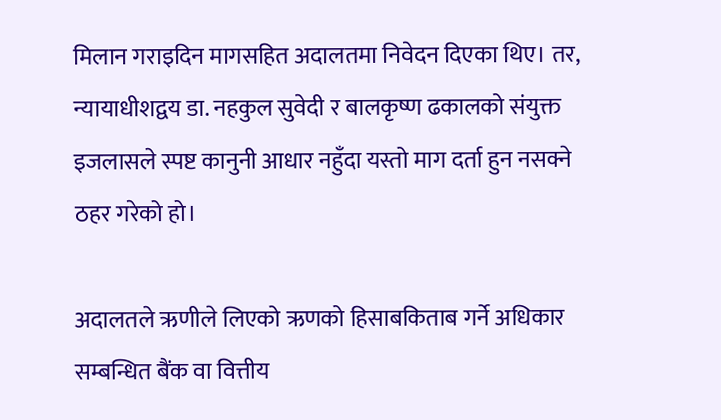मिलान गराइदिन मागसहित अदालतमा निवेदन दिएका थिए। तर, न्यायाधीशद्वय डा. नहकुल सुवेदी र बालकृष्ण ढकालको संयुक्त इजलासले स्पष्ट कानुनी आधार नहुँदा यस्तो माग दर्ता हुन नसक्ने ठहर गरेको हो।

अदालतले ऋणीले लिएको ऋणको हिसाबकिताब गर्ने अधिकार सम्बन्धित बैंक वा वित्तीय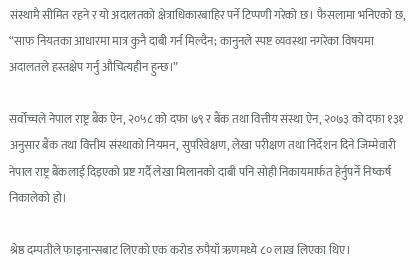संस्थामै सीमित रहने र यो अदालतको क्षेत्राधिकारबाहिर पर्ने टिप्पणी गरेको छ। फैसलामा भनिएको छ, “साफ नियतका आधारमा मात्र कुनै दाबी गर्न मिल्दैन; कानुनले स्पष्ट व्यवस्था नगरेका विषयमा अदालतले हस्तक्षेप गर्नु औचित्यहीन हुन्छ।”

सर्वोच्चले नेपाल राष्ट्र बैंक ऐन, २०५८ को दफा ७९ र बैंक तथा वित्तीय संस्था ऐन, २०७३ को दफा १३१ अनुसार बैंक तथा वित्तीय संस्थाको नियमन, सुपरिवेक्षण, लेखा परीक्षण तथा निर्देशन दिने जिम्मेवारी नेपाल राष्ट्र बैंकलाई दिइएको प्रष्ट गर्दै लेखा मिलानको दाबी पनि सोही निकायमार्फत हेर्नुपर्ने निष्कर्ष निकालेको हो।

श्रेष्ठ दम्पतीले फाइनान्सबाट लिएको एक करोड रुपैयाँ ऋणमध्ये ८० लाख लिएका थिए।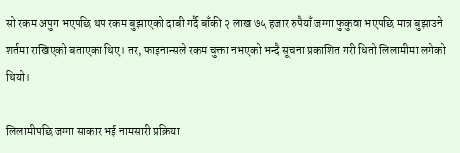सो रकम अपुग भएपछि थप रकम बुझाएको दाबी गर्दै बाँकी २ लाख ७५ हजार रुपैयाँ जग्गा फुकुवा भएपछि मात्र बुझाउने शर्तमा राखिएको बताएका थिए। तर, फाइनान्सले रकम चुक्ता नभएको भन्दै सूचना प्रकाशित गरी धितो लिलामीमा लगेको थियो।

लिलामीपछि जग्गा साकार भई नामसारी प्रक्रिया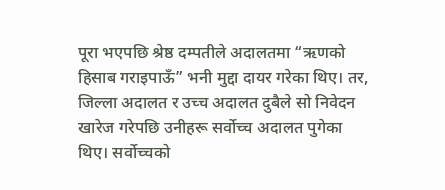पूरा भएपछि श्रेष्ठ दम्पतीले अदालतमा “ऋणको हिसाब गराइपाऊँ” भनी मुद्दा दायर गरेका थिए। तर, जिल्ला अदालत र उच्च अदालत दुबैले सो निवेदन खारेज गरेपछि उनीहरू सर्वोच्च अदालत पुगेका थिए। सर्वोच्चको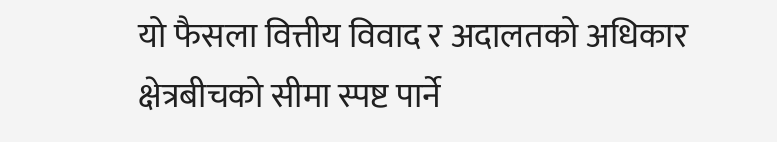यो फैसला वित्तीय विवाद र अदालतको अधिकार क्षेत्रबीचको सीमा स्पष्ट पार्ने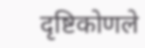दृष्टिकोणले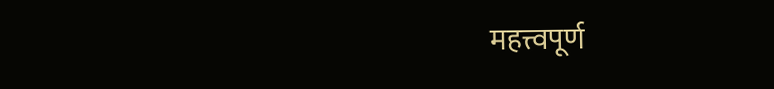महत्त्वपूर्ण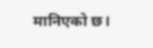मानिएको छ।